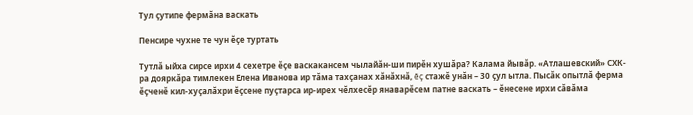Тул çутипе фермăна васкать

Пенсире чухне те чун ĕçе туртать

Тутлă ыйха сирсе ирхи 4 сехетре ĕçе васкакансем чылайăн-ши пирĕн хушăра? Калама йывăр. «Атлашевский» СХК-ра дояркăра тимлекен Елена Иванова ир тăма тахçанах хăнăхнă, ĕç стажĕ унăн – 30 çул ытла. Пысăк опытлă ферма ĕçченĕ кил-хуçалăхри ĕçсене пуçтарса ир-ирех чĕлхесĕр янаварĕсем патне васкать – ĕнесене ирхи сăвăма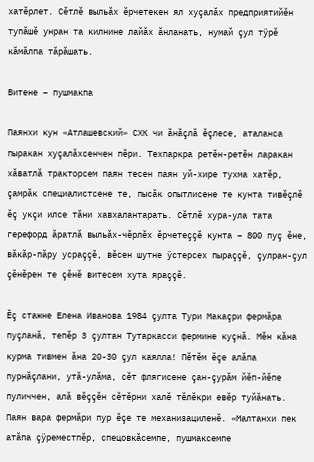хатĕрлет. Сĕтлĕ выльăх ĕрчетекен ял хуçалăх предприятийĕн тупăшĕ унран та килнине лайăх ăнланать, нумай çул тÿрĕ кăмăлпа тăрăшать.

Витене – пушмакпа

Паянхи кун «Атлашевский» СХК чи ăнăçлă ĕçлесе, аталанса пыракан хуçалăхсенчен пĕри. Техпаркра ретĕн-ретĕн ларакан хăватлă тракторсем паян тесен паян уй-хире тухма хатĕр, çамрăк специалистсене те, пысăк опытлисене те кунта тивĕçлĕ ĕç укçи илсе тăни хавхалантарать. Сĕтлĕ хура-ула тата герефорд ăратлă выльăх-чĕрлĕх ĕрчетеççĕ кунта – 800 пуç ĕне, вăкăр-пăру усраççĕ, вĕсен шутне ÿстерсех пыраççĕ, çулран-çул çĕнĕрен те çĕнĕ витесем хута яраççĕ.

Ĕç стажне Елена Иванова 1984 çулта Тури Макаçри фермăра пуçланă, тепĕр 3 çултан Тутаркасси фермине куçнă. Мĕн кăна курма тивмен ăна 20-30 çул каялла! Пĕтĕм ĕçе алăпа пурнăçлани, утă-улăма, сĕт флягисене çан-çурăм йĕп-йĕпе пуличчен, алă вĕççĕн сĕтĕрни халĕ тĕлĕкри евĕр туйăнать. Паян вара фермăри пур ĕçе те механизациленĕ. «Малтанхи пек атăпа çÿреместпĕр, спецовкăсемпе, пушмаксемпе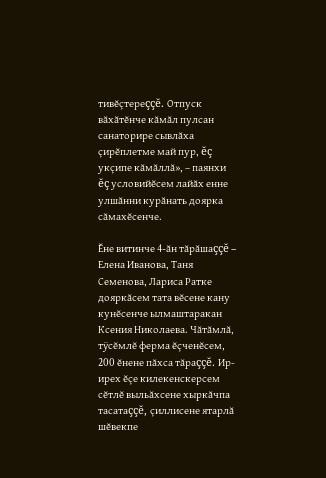тивĕçтереççĕ. Отпуск вăхăтĕнче кăмăл пулсан санаторире сывлăха çирĕплетме май пур, ĕç укçипе кăмăллă», – паянхи ĕç условийĕсем лайăх енне улшăнни курăнать доярка сăмахĕсенче.

Ĕне витинче 4-ăн тăрăшаççĕ – Елена Иванова, Таня Семенова, Лариса Ратке дояркăсем тата вĕсене кану кунĕсенче ылмаштаракан Ксения Николаева. Чăтăмлă, тÿсĕмлĕ ферма ĕçченĕсем, 200 ĕнене пăхса тăраççĕ. Ир-ирех ĕçе килекенскерсем сĕтлĕ выльăхсене хыркăчпа тасатаççĕ, çиллисене ятарлă шĕвекпе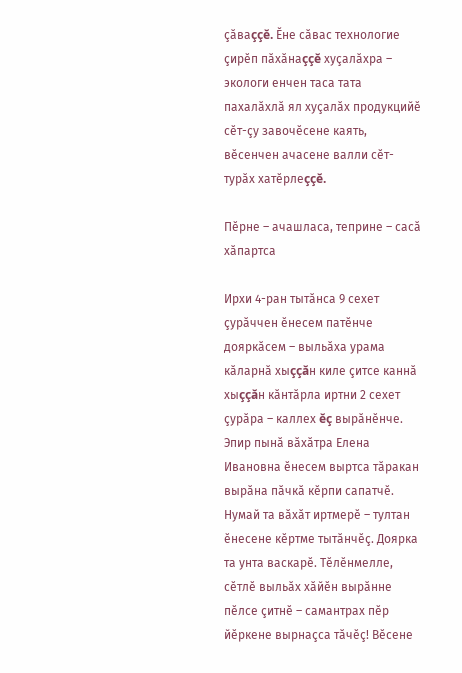çăваççĕ. Ĕне сăвас технологие çирĕп пăхăнаççĕ хуçалăхра – экологи енчен таса тата пахалăхлă ял хуçалăх продукцийĕ сĕт-çу завочĕсене каять, вĕсенчен ачасене валли сĕт-турăх хатĕрлеççĕ.

Пĕрне – ачашласа, теприне – сасă хăпартса

Ирхи 4-ран тытăнса 9 сехет çурăччен ĕнесем патĕнче дояркăсем – выльăха урама кăларнă хыççăн киле çитсе каннă хыççăн кăнтăрла иртни 2 сехет çурăра – каллех ĕç вырăнĕнче. Эпир пынă вăхăтра Елена Ивановна ĕнесем выртса тăракан вырăна пăчкă кĕрпи сапатчĕ. Нумай та вăхăт иртмерĕ – тултан ĕнесене кĕртме тытăнчĕç. Доярка та унта васкарĕ. Тĕлĕнмелле, сĕтлĕ выльăх хăйĕн вырăнне пĕлсе çитнĕ – самантрах пĕр йĕркене вырнаçса тăчĕç! Вĕсене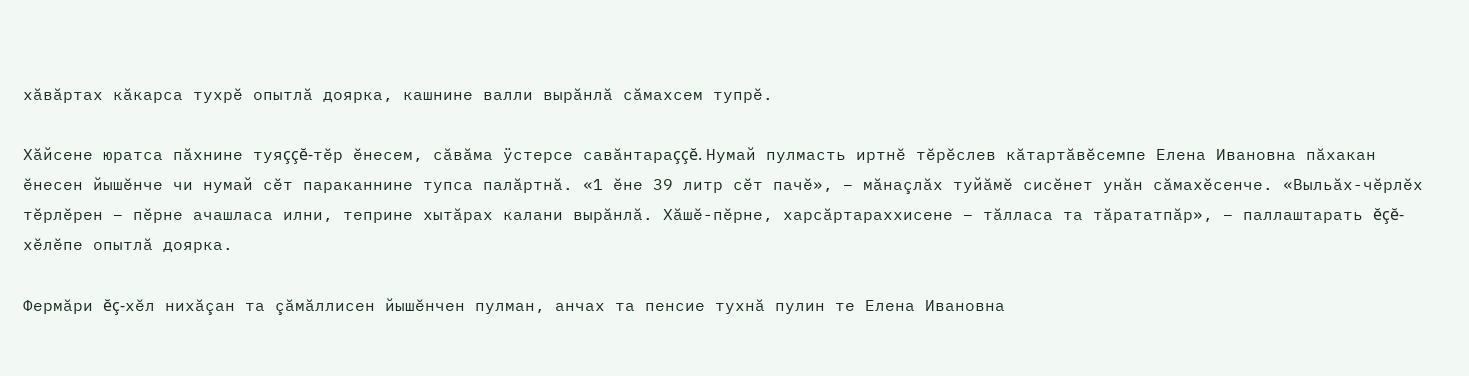хăвăртах кăкарса тухрĕ опытлă доярка, кашнине валли вырăнлă сăмахсем тупрĕ.

Хăйсене юратса пăхнине туяççĕ-тĕр ĕнесем, сăвăма ÿстерсе савăнтараççĕ. Нумай пулмасть иртнĕ тĕрĕслев кăтартăвĕсемпе Елена Ивановна пăхакан ĕнесен йышĕнче чи нумай сĕт параканнине тупса палăртнă. «1 ĕне 39 литр сĕт пачĕ», – мăнаçлăх туйăмĕ сисĕнет унăн сăмахĕсенче. «Выльăх-чĕрлĕх тĕрлĕрен – пĕрне ачашласа илни, теприне хытăрах калани вырăнлă. Хăшĕ-пĕрне, харсăртараххисене – тăлласа та тăрататпăр», – паллаштарать ĕçĕ-хĕлĕпе опытлă доярка.

Фермăри ĕç-хĕл нихăçан та çăмăллисен йышĕнчен пулман, анчах та пенсие тухнă пулин те Елена Ивановна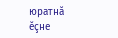юратнă ĕçне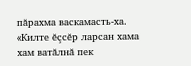пăрахма васкамасть-ха. «Килте ĕçсĕр ларсан хама хам ватăлнă пек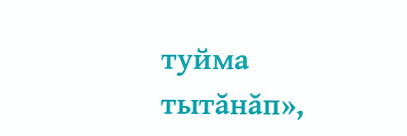туйма тытăнăп»,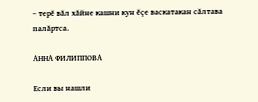– терĕ вăл хăйне кашни кун ĕçе васкатакан сăлтава палăртса.

АННА ФИЛИППОВА

Если вы нашли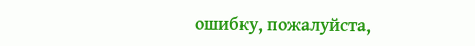ошибку, пожалуйста,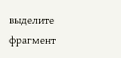выделите фрагмент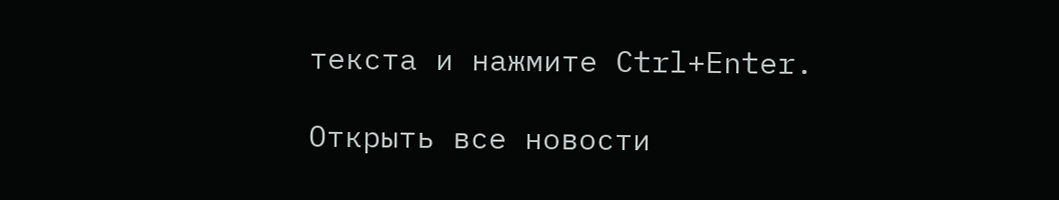текста и нажмите Ctrl+Enter.

Открыть все новости